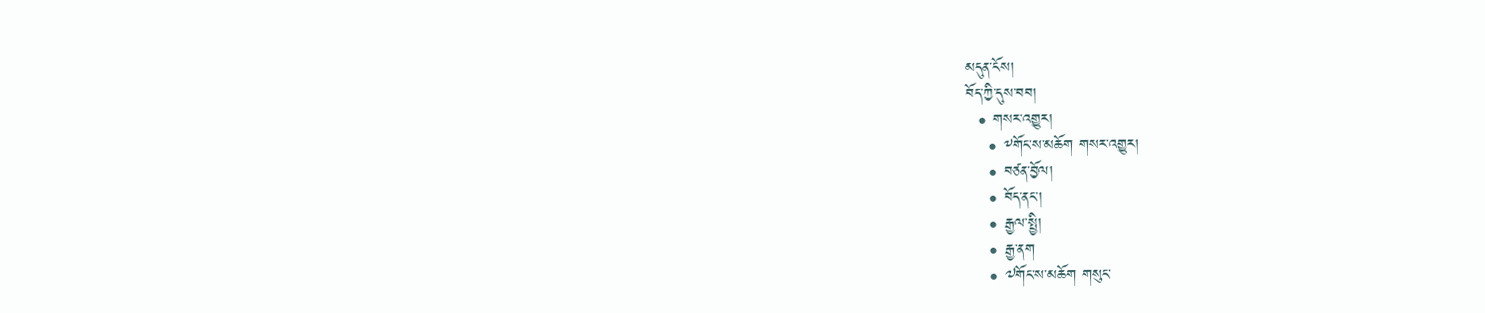མདུན་ངོས།
བོད་ཀྱི་དུས་བབ།
  • གསར་འགྱུར།
    • ༸གོང་ས་མཆོག གསར་འགྱུར།
    • བཙན་བྱོལ།
    • བོད་ནང་།
    • རྒྱལ་སྤྱི།
    • རྒྱ་ནག
    • ༧གོང་ས་མཆོག གསུང་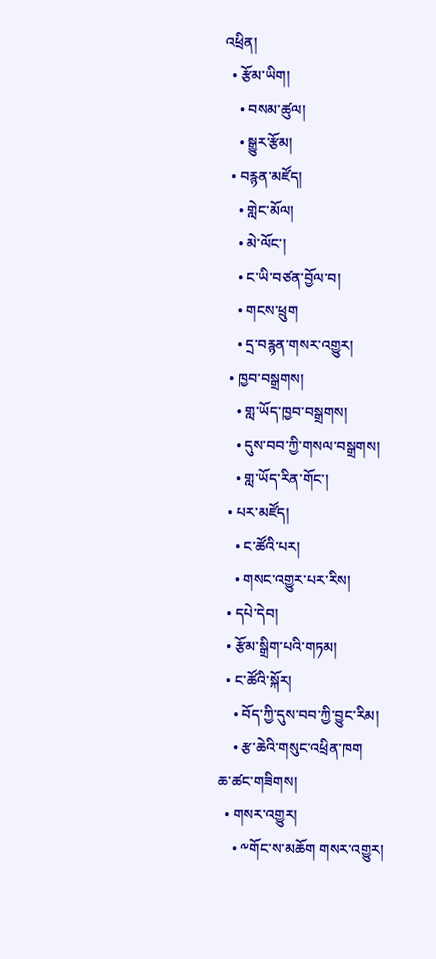འཕྲིན།
  • རྩོམ་ཡིག།
    • བསམ་ཚུལ།
    • སྒྱུར་རྩོམ།
  • བརྙན་མཛོད།
    • གླེང་མོལ།
    • མེ་ལོང་།
    • ང་ཡི་བཙན་བྱོལ་བ།
    • གངས་ཕྲུག
    • དྲ་བརྙན་གསར་འགྱུར།
  • ཁྱབ་བསྒྲགས།
    • གླ་ཡོད་ཁྱབ་བསྒྲགས།
    • དུས་བབ་ཀྱི་གསལ་བསྒྲགས།
    • གླ་ཡོད་རིན་གོང་།
  • པར་མཛོད།
    • ང་ཚོའི་པར།
    • གསང་འགྱུར་པར་རིས།
  • དཔེ་དེབ།
  • རྩོམ་སྒྲིག་པའི་གཏམ།
  • ང་ཚོའི་སྐོར།
    • བོད་ཀྱི་དུས་བབ་ཀྱི་བྱུང་རིམ།
    • རྩ་ཆེའི་གསུང་འཕྲིན་ཁག
ཆ་ཚང་གཟིགས།
  • གསར་འགྱུར།
    • ༸གོང་ས་མཆོག གསར་འགྱུར།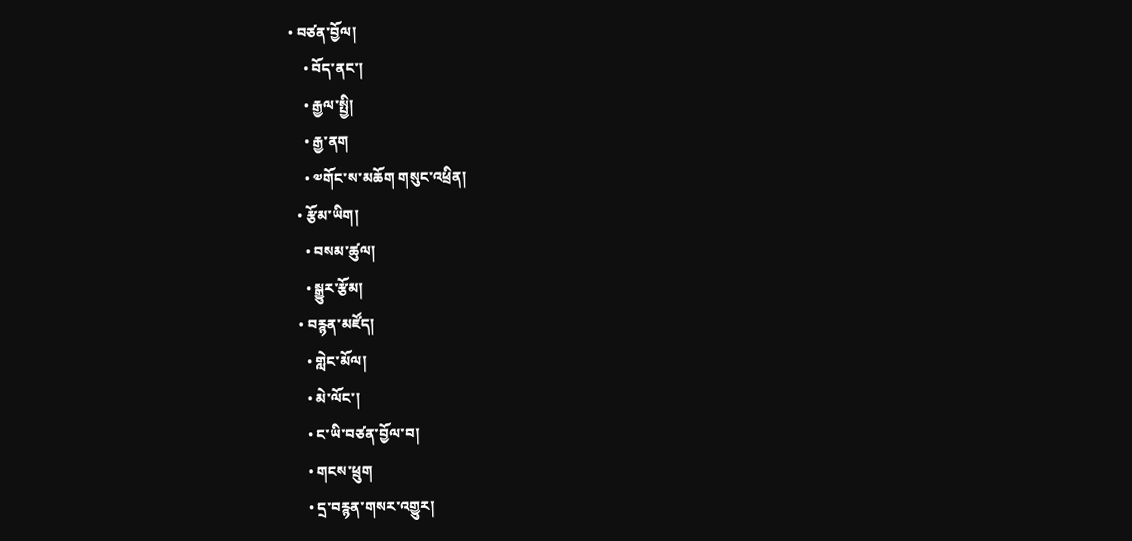• བཙན་བྱོལ།
    • བོད་ནང་།
    • རྒྱལ་སྤྱི།
    • རྒྱ་ནག
    • ༧གོང་ས་མཆོག གསུང་འཕྲིན།
  • རྩོམ་ཡིག།
    • བསམ་ཚུལ།
    • སྒྱུར་རྩོམ།
  • བརྙན་མཛོད།
    • གླེང་མོལ།
    • མེ་ལོང་།
    • ང་ཡི་བཙན་བྱོལ་བ།
    • གངས་ཕྲུག
    • དྲ་བརྙན་གསར་འགྱུར།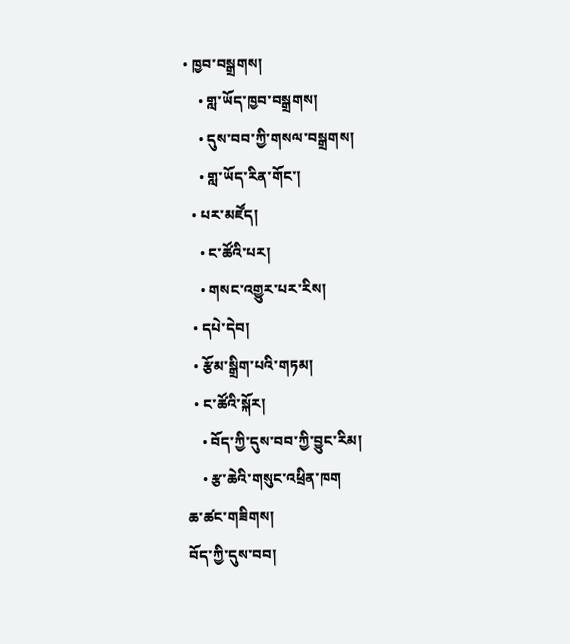• ཁྱབ་བསྒྲགས།
    • གླ་ཡོད་ཁྱབ་བསྒྲགས།
    • དུས་བབ་ཀྱི་གསལ་བསྒྲགས།
    • གླ་ཡོད་རིན་གོང་།
  • པར་མཛོད།
    • ང་ཚོའི་པར།
    • གསང་འགྱུར་པར་རིས།
  • དཔེ་དེབ།
  • རྩོམ་སྒྲིག་པའི་གཏམ།
  • ང་ཚོའི་སྐོར།
    • བོད་ཀྱི་དུས་བབ་ཀྱི་བྱུང་རིམ།
    • རྩ་ཆེའི་གསུང་འཕྲིན་ཁག
ཆ་ཚང་གཟིགས།
བོད་ཀྱི་དུས་བབ།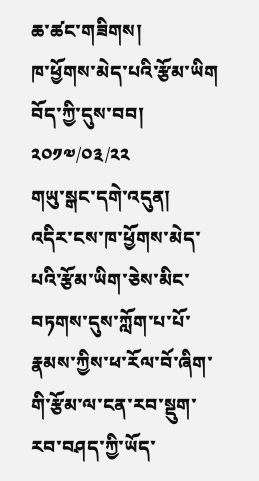ཆ་ཚང་གཟིགས།
ཁ་ཕྱོགས་མེད་པའི་རྩོམ་ཡིག
བོད་ཀྱི་དུས་བབ།
༢༠༡༧/༠༣/༢༢
གཡུ་སྒང་དགེ་འདུན།
འདིར་ངས་ཁ་ཕྱོགས་མེད་པའི་རྩོམ་ཡིག་ཅེས་མིང་བཏགས་དུས་ཀློག་པ་པོ་རྣམས་ཀྱིས་ཕ་རོལ་བོ་ཞིག་གི་རྩོམ་ལ་ངན་རབ་སྡུག་རབ་བཤད་ཀྱི་ཡོད་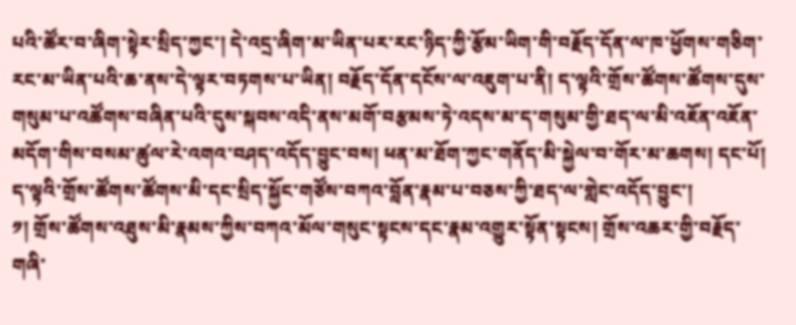པའི་ཚོར་བ་ཞིག་སྟེར་སྲིད་ཀྱང་། དེ་འདྲ་ཞིག་མ་ཡིན་པར་རང་ཉིད་ཀྱི་རྩོམ་ཡིག་གི་བརྗོད་དོན་ལ་ཁ་ཕྱོགས་གཅིག་རང་མ་ཡིན་པའི་ཆ་ནས་དེ་ལྟར་བཏགས་པ་ཡིན། བརྗོད་དོན་དངོས་ལ་འཇུག་པ་ནི། ད་ལྟའི་གྲོས་ཚོགས་ཚོགས་དུས་གསུམ་པ་འཚོགས་བཞིན་པའི་དུས་སྐབས་འདི་ནས་མགོ་བརྩམས་ཏེ་འདས་མ་ད་གསུམ་གྱི་ཐད་ལ་མི་འཇོན་འཇོན་མདོག་གིས་བསམ་ཚུལ་རེ་འགའ་བཤད་འདོད་བྱུང་བས། ཕན་མ་ཐོག་ཀྱང་གནོད་མི་སྐྱེལ་བ་གོར་མ་ཆགས། དང་པོ། ད་ལྟའི་གྲོས་ཚོགས་ཚོགས་མི་དང་སྲིད་སྐྱོང་གཙོས་བཀའ་བློན་རྣམ་པ་བཅས་ཀྱི་ཐད་ལ་གླེང་འདོད་བྱུང་།
༡། གྲོས་ཚོགས་འཐུས་མི་རྣམས་ཀྱིས་བཀའ་མོལ་གསུང་སྟངས་དང་རྣམ་འགྱུར་སྟོན་སྟངས། གྲོས་འཆར་གྱི་བརྗོད་གཞི་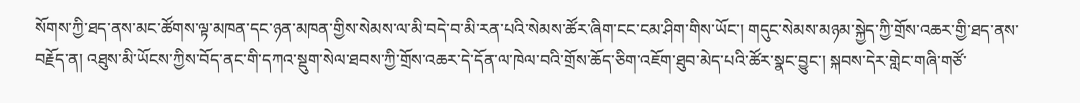སོགས་ཀྱི་ཐད་ནས་མང་ཚོགས་ལྟ་མཁན་དང་ཉན་མཁན་གྱིས་སེམས་ལ་མི་བདེ་བ་མི་རན་པའི་སེམས་ཚོར་ཞིག་ངང་ངམ་ཤིག་གིས་ཡོང་། གདུང་སེམས་མཉམ་སྐྱེད་ཀྱི་གྲོས་འཆར་གྱི་ཐད་ནས་བརྗོད་ན། འཐུས་མི་ཡོངས་ཀྱིས་བོད་ནང་གི་དཀའ་སྡུག་སེལ་ཐབས་ཀྱི་གྲོས་འཆར་དེ་དོན་ལ་ཁེལ་བའི་གྲོས་ཆོད་ཅིག་འཇོག་ཐུབ་མེད་པའི་ཚོར་སྣང་བྱུང་། སྐབས་དེར་གླེང་གཞི་གཙོ་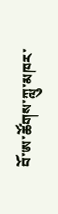བོ་ཨ་ཚོགས་ཀླུ་མཁར་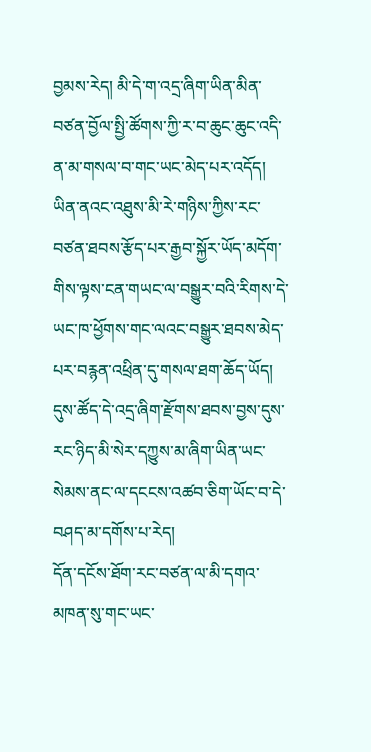བྱམས་རེད། མི་དེ་ག་འདྲ་ཞིག་ཡིན་མིན་བཙན་བྱོལ་སྤྱི་ཚོགས་ཀྱི་ར་བ་ཆུང་ཆུང་འདི་ན་མ་གསལ་བ་གང་ཡང་མེད་པར་འདོད། ཡིན་ནའང་འཐུས་མི་རེ་གཉིས་ཀྱིས་རང་བཙན་ཐབས་རྩོད་པར་རྒྱབ་སྐྱོར་ཡོད་མདོག་གིས་ལྟས་ངན་གཡང་ལ་བསྒྱུར་བའི་རིགས་དེ་ཡང་ཁ་ཕྱོགས་གང་ལའང་བསྒྱུར་ཐབས་མེད་པར་བརྙན་འཕྲིན་དུ་གསལ་ཐག་ཆོད་ཡོད། དུས་ཚོད་དེ་འདྲ་ཞིག་རྫོགས་ཐབས་བྱས་དུས་རང་ཉིད་མི་སེར་དཀྱུས་མ་ཞིག་ཡིན་ཡང་སེམས་ནང་ལ་དངངས་འཚབ་ཅིག་ཡོང་བ་དེ་བཤད་མ་དགོས་པ་རེད།
དོན་དངོས་ཐོག་རང་བཙན་ལ་མི་དགའ་མཁན་སུ་གང་ཡང་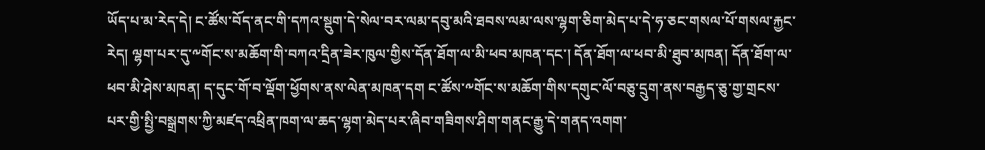ཡོད་པ་མ་རེད་དེ། ང་ཚོས་བོད་ནང་གི་དཀའ་སྡུག་དེ་སེལ་བར་ལམ་དབུ་མའི་ཐབས་ལམ་ལས་ལྷག་ཅིག་མེད་པ་དེ་ཧ་ཅང་གསལ་པོ་གསལ་རྐྱང་རེད། ལྷག་པར་དུ་༸གོང་ས་མཆོག་གི་བཀའ་དྲིན་ཟེར་ཁུལ་གྱིས་དོན་ཐོག་ལ་མི་ཕབ་མཁན་དང་། དོན་ཐོག་ལ་ཕབ་མི་ཐུབ་མཁན། དོན་ཐོག་ལ་ཕབ་མི་ཤེས་མཁན། ད་དུང་གོ་བ་ལྡོག་ཕྱོགས་ནས་ལེན་མཁན་དག ང་ཚོས་༸གོང་ས་མཆོག་གིས་དགུང་ལོ་བཅུ་དྲུག་ནས་བརྒྱད་ཅུ་གྱ་གྲངས་པར་གྱི་སྤྱི་བསྒྲགས་ཀྱི་མཛད་འཕྲིན་ཁག་ལ་ཆད་ལྷག་མེད་པར་ཞིབ་གཟིགས་ཤིག་གནང་རྒྱུ་དེ་གནད་འགག་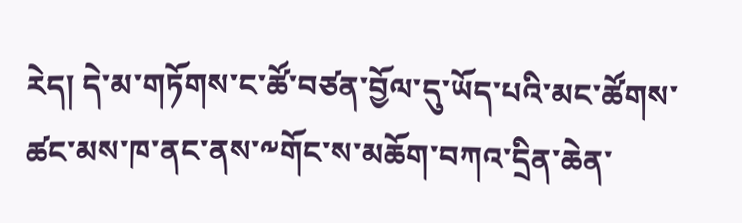རེད། དེ་མ་གཏོགས་ང་ཚོ་བཙན་བྱོལ་དུ་ཡོད་པའི་མང་ཚོགས་ཚང་མས་ཁ་ནང་ནས་༸གོང་ས་མཆོག་བཀའ་དྲིན་ཆེན་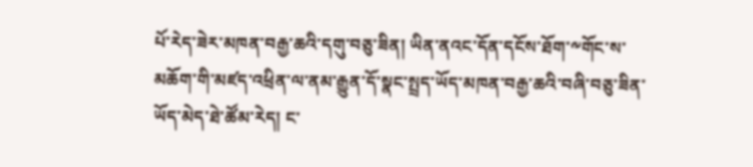པོ་རེད་ཟེར་མཁན་བརྒྱ་ཆའི་དགུ་བཅུ་ཟིན། ཡིན་ནའང་དོན་དངོས་ཐོག་༸གོང་ས་མཆོག་གི་མཛད་འཕྲིན་ལ་ནམ་རྒྱུན་དོ་སྣང་སྤྲད་ཡོད་མཁན་བརྒྱ་ཆའི་བཞི་བཅུ་ཟིན་ཡོད་མེད་ཐེ་ཚོམ་རེད། ང་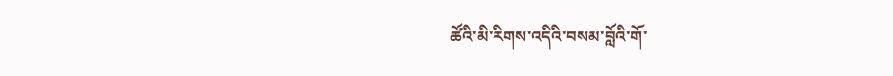ཚོའི་མི་རིགས་འདིའི་བསམ་བློའི་གོ་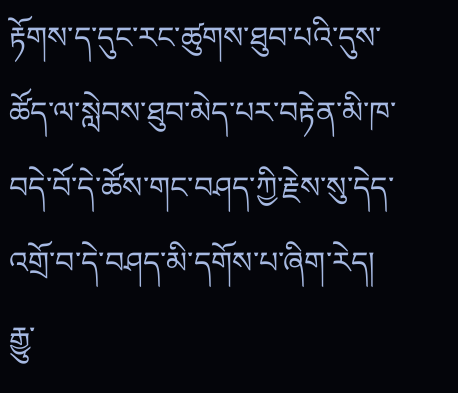རྟོགས་ད་དུང་རང་ཚུགས་ཐུབ་པའི་དུས་ཚོད་ལ་སླེབས་ཐུབ་མེད་པར་བརྟེན་མི་ཁ་བདེ་བོ་དེ་ཚོས་གང་བཤད་ཀྱི་རྗེས་སུ་དེད་འགྲོ་བ་དེ་བཤད་མི་དགོས་པ་ཞིག་རེད། རྒྱུ་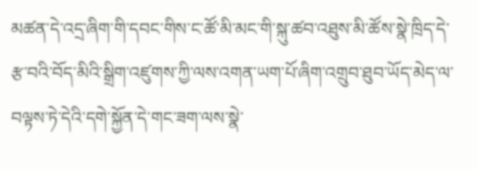མཚན་དེ་འདྲ་ཞིག་གི་དབང་གིས་ང་ཚོ་མི་མང་གི་སྐུ་ཚབ་འཐུས་མི་ཚོས་སྣེ་ཁྲིད་དེ་རྩ་བའི་བོད་མིའི་སྒྲིག་འཛུགས་ཀྱི་ལས་འགན་ཡག་པོ་ཞིག་འགྲུབ་ཐུབ་ཡོད་མེད་ལ་བལྟས་ཏེ་དེའི་དགེ་སྐྱོན་དེ་གང་ཟག་ལས་སྣེ་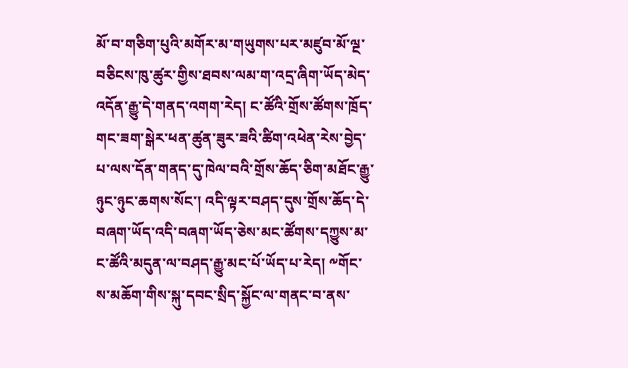མོ་བ་གཅིག་པུའི་མགོར་མ་གཡུགས་པར་མཛུབ་མོ་ལྔ་བཅིངས་ཁུ་ཚུར་གྱིས་ཐབས་ལམ་ག་འདྲ་ཞིག་ཡོད་མེད་འདོན་རྒྱུ་དེ་གནད་འགག་རེད། ང་ཚོའི་གྲོས་ཚོགས་ཁྲོད་གང་ཟག་སྒེར་ཕན་ཚུན་ཟུར་ཟའི་ཚིག་འཕེན་རེས་བྱེད་པ་ལས་དོན་གནད་དུ་ཁེལ་བའི་གྲོས་ཆོད་ཅིག་མཐོང་རྒྱུ་ཉུང་ཉུང་ཆགས་སོང་། འདི་ལྟར་བཤད་དུས་གྲོས་ཆོད་དེ་བཞག་ཡོད་འདི་བཞག་ཡོད་ཅེས་མང་ཚོགས་དཀྱུས་མ་ང་ཚོའི་མདུན་ལ་བཤད་རྒྱུ་མང་པོ་ཡོད་པ་རེད། ༸གོང་ས་མཆོག་གིས་སྐུ་དབང་སྲིད་སྐྱོང་ལ་གནང་བ་ནས་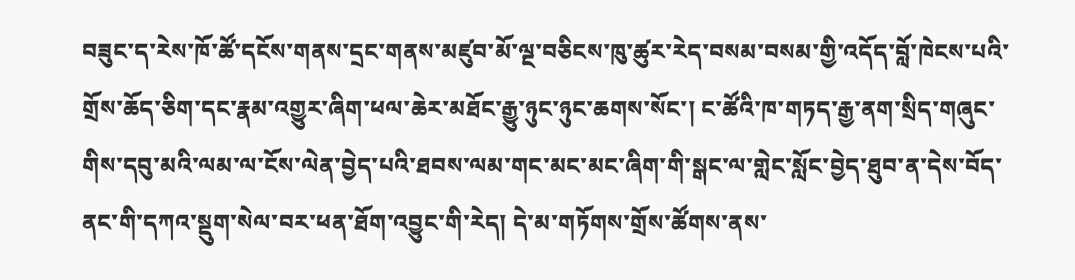བཟུང་ད་རེས་ཁོ་ཚོ་དངོས་གནས་དྲང་གནས་མཛུབ་མོ་ལྔ་བཅིངས་ཁུ་ཚུར་རེད་བསམ་བསམ་གྱི་འདོད་བློ་ཁེངས་པའི་གྲོས་ཆོད་ཅིག་དང་རྣམ་འགྱུར་ཞིག་ཕལ་ཆེར་མཐོང་རྒྱུ་ཉུང་ཉུང་ཆགས་སོང་། ང་ཚོའི་ཁ་གཏད་རྒྱ་ནག་སྲིད་གཞུང་གིས་དབུ་མའི་ལམ་ལ་ངོས་ལེན་བྱེད་པའི་ཐབས་ལམ་གང་མང་མང་ཞིག་གི་སྒང་ལ་གླེང་སློང་བྱེད་ཐུབ་ན་དེས་བོད་ནང་གི་དཀའ་སྡུག་སེལ་བར་ཕན་ཐོག་འབྱུང་གི་རེད། དེ་མ་གཏོགས་གྲོས་ཚོགས་ནས་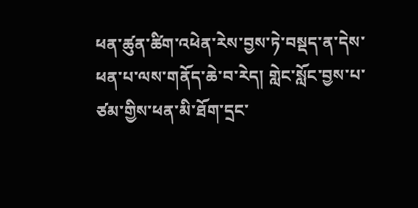ཕན་ཚུན་ཚིག་འཕེན་རེས་བྱས་ཏེ་བསྡད་ན་དེས་ཕན་པ་ལས་གནོད་ཆེ་བ་རེད། གླེང་སློང་བྱས་པ་ཙམ་གྱིས་ཕན་མི་ཐོག་དྲང་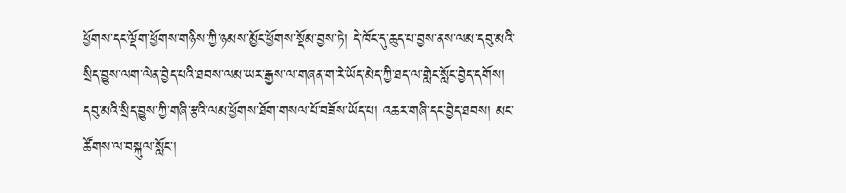ཕྱོགས་དང་ལྡོག་ཕྱོགས་གཉིས་ཀྱི་ཉམས་མྱོང་ཕྱོགས་སྡོམ་བྱས་ཏེ། དེ་ཁོང་དུ་ཆུད་པ་བྱས་ནས་ལམ་དབུ་མའི་སྲིད་བྱུས་ལག་ལེན་བྱེད་པའི་ཐབས་ལམ་ཡར་རྒྱས་ལ་གཞན་ག་རེ་ཡོད་མེད་ཀྱི་ཐད་ལ་གླེང་སློང་བྱེད་དགོས། དབུ་མའི་སྲིད་བྱུས་ཀྱི་གཞི་རྩའི་ལམ་ཕྱོགས་ཐོག་གསལ་པོ་བཟོས་ཡོད་པ། འཆར་གཞི་དང་བྱེད་ཐབས། མང་ཚོགས་ལ་བསྐུལ་སློང་།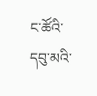ང་ཚོའི་དབུ་མའི་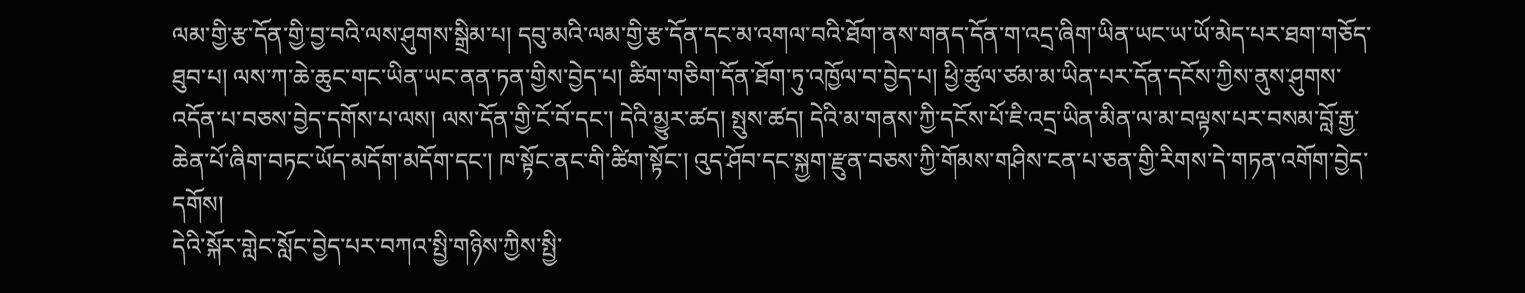ལམ་གྱི་རྩ་དོན་གྱི་བྱ་བའི་ལས་ཤུགས་སྒྲིམ་པ། དབུ་མའི་ལམ་གྱི་རྩ་དོན་དང་མ་འགལ་བའི་ཐོག་ནས་གནད་དོན་ག་འདྲ་ཞིག་ཡིན་ཡང་ཡ་ཡོ་མེད་པར་ཐག་གཅོད་ཐུབ་པ། ལས་ཀ་ཆེ་ཆུང་གང་ཡིན་ཡང་ནན་ཏན་གྱིས་བྱེད་པ། ཚིག་གཅིག་དོན་ཐོག་ཏུ་འཁྱོལ་བ་བྱེད་པ། ཕྱི་ཚུལ་ཙམ་མ་ཡིན་པར་དོན་དངོས་ཀྱིས་ནུས་ཤུགས་འདོན་པ་བཅས་བྱེད་དགོས་པ་ལས། ལས་དོན་གྱི་ངོ་བོ་དང་། དེའི་མྱུར་ཚད། སྤུས་ཚད། དེའི་མ་གནས་ཀྱི་དངོས་པོ་ཇི་འདྲ་ཡིན་མིན་ལ་མ་བལྟས་པར་བསམ་བློ་རྒྱ་ཆེན་པོ་ཞིག་བཏང་ཡོད་མདོག་མདོག་དང་། ཁ་སྟོང་ནང་གི་ཚིག་སྟོང་། འུད་ཤོབ་དང་སྐྱག་རྫུན་བཅས་ཀྱི་གོམས་གཤིས་ངན་པ་ཅན་གྱི་རིགས་དེ་གཏན་འགོག་བྱེད་དགོས།
དེའི་སྐོར་གླེང་སློང་བྱེད་པར་བཀའ་སྤྱི་གཉིས་ཀྱིས་སྤྱི་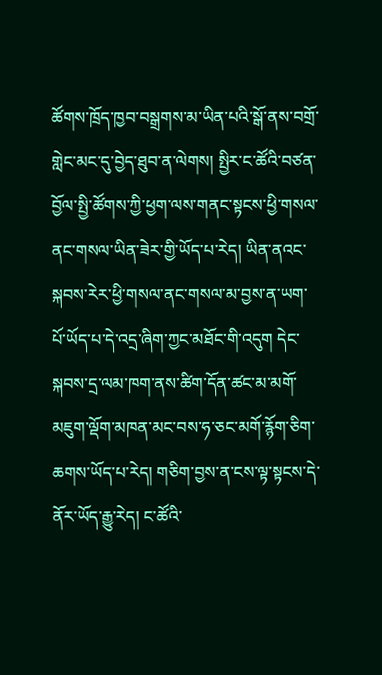ཚོགས་ཁྲོད་ཁྱབ་བསྒྲགས་མ་ཡིན་པའི་སྒོ་ནས་བགྲོ་གླེང་མང་དུ་བྱེད་ཐུབ་ན་ལེགས། སྤྱིར་ང་ཚོའི་བཙན་བྱོལ་སྤྱི་ཚོགས་ཀྱི་ཕྱག་ལས་གནང་སྟངས་ཕྱི་གསལ་ནང་གསལ་ཡིན་ཟེར་གྱི་ཡོད་པ་རེད། ཡིན་ནའང་སྐབས་རེར་ཕྱི་གསལ་ནང་གསལ་མ་བྱས་ན་ཡག་པོ་ཡོད་པ་དེ་འདྲ་ཞིག་ཀྱང་མཐོང་གི་འདུག དེང་སྐབས་དྲ་ལམ་ཁག་ནས་ཚིག་དོན་ཚང་མ་མགོ་མཇུག་ལྡོག་མཁན་མང་བས་ཧ་ཅང་མགོ་རྙོག་ཅིག་ཆགས་ཡོད་པ་རེད། གཅིག་བྱས་ན་ངས་ལྟ་སྟངས་དེ་ནོར་ཡོད་རྒྱུ་རེད། ང་ཚོའི་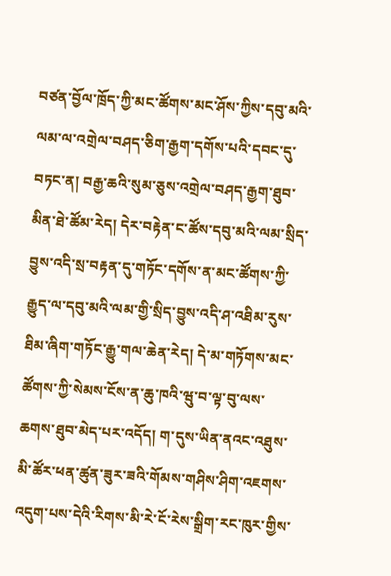བཙན་བྱོལ་ཁྲོད་ཀྱི་མང་ཚོགས་མང་ཤོས་ཀྱིས་དབུ་མའི་ལམ་ལ་འགྲེལ་བཤད་ཅིག་རྒྱག་དགོས་པའི་དབང་དུ་བཏང་ན། བརྒྱ་ཆའི་སུམ་ཅུས་འགྲེལ་བཤད་རྒྱག་ཐུབ་མིན་ཐེ་ཚོམ་རེད། དེར་བརྟེན་ང་ཚོས་དབུ་མའི་ལམ་སྲིད་བྱུས་འདི་སྲ་བརྟན་དུ་གཏོང་དགོས་ན་མང་ཚོགས་ཀྱི་རྒྱུད་ལ་དབུ་མའི་ལམ་གྱི་སྲིད་བྱུས་འདི་ཤ་འཐིམ་རུས་ཐིམ་ཞིག་གཏོང་རྒྱུ་གལ་ཆེན་རེད། དེ་མ་གཏོགས་མང་ཚོགས་ཀྱི་སེམས་ངོས་ན་ཆུ་ཁའི་ཝུ་བ་ལྟ་བུ་ལས་ཆགས་ཐུབ་མེད་པར་འདོད། ག་དུས་ཡིན་ནའང་འཐུས་མི་ཚོར་ཕན་ཚུན་ཟུར་ཟའི་གོམས་གཤིས་ཤིག་འཇགས་འདུག་པས་དེའི་རིགས་མི་རེ་ངོ་རེས་སྒྲིག་རང་ཁུར་གྱིས་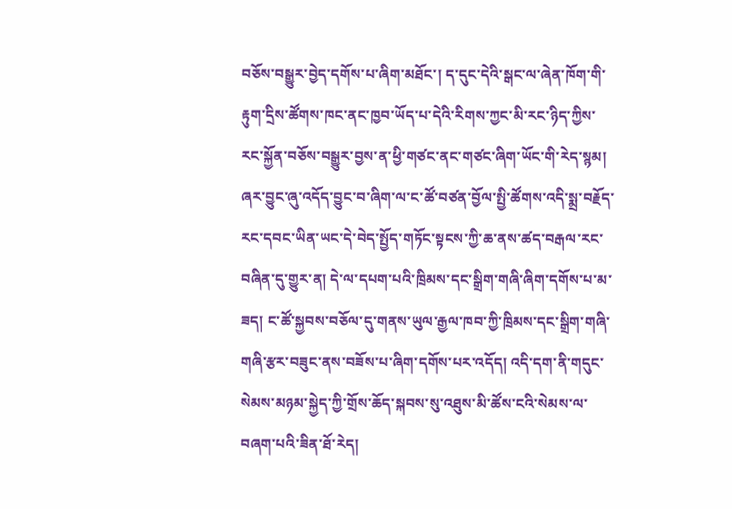བཅོས་བསྒྱུར་བྱེད་དགོས་པ་ཞིག་མཐོང་། ད་དུང་དེའི་སྒང་ལ་ཞེན་ཁོག་གི་རྟུག་དྲིས་ཚོགས་ཁང་ནང་ཁྱབ་ཡོད་པ་དེའི་རིགས་ཀྱང་མི་རང་ཉིད་ཀྱིས་རང་སྐྱོན་བཅོས་བསྒྱུར་བྱས་ན་ཕྱི་གཙང་ནང་གཙང་ཞིག་ཡོང་གི་རེད་སྙམ། ཞར་བྱུང་ཞུ་འདོད་བྱུང་བ་ཞིག་ལ་ང་ཚོ་བཙན་བྱོལ་སྤྱི་ཚོགས་འདི་སྨྲ་བརྗོད་རང་དབང་ཡིན་ཡང་དེ་བེད་སྤྱོད་གཏོང་སྟངས་ཀྱི་ཆ་ནས་ཚད་བརྒལ་རང་བཞིན་དུ་གྱུར་ན། དེ་ལ་དཔག་པའི་ཁྲིམས་དང་སྒྲིག་གཞི་ཞིག་དགོས་པ་མ་ཟད། ང་ཚོ་སྐྱབས་བཅོལ་དུ་གནས་ཡུལ་རྒྱལ་ཁབ་ཀྱི་ཁྲིམས་དང་སྒྲིག་གཞི་གཞི་རྩར་བཟུང་ནས་བཟོས་པ་ཞིག་དགོས་པར་འདོད། འདི་དག་ནི་གདུང་སེམས་མཉམ་སྐྱེད་ཀྱི་གྲོས་ཆོད་སྐབས་སུ་འཐུས་མི་ཚོས་ངའི་སེམས་ལ་བཞག་པའི་ཟིན་ཐོ་རེད།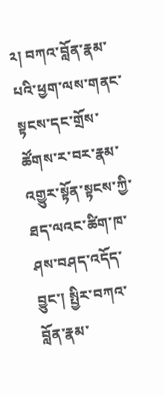༢། བཀའ་བློན་རྣམ་པའི་ཕྱག་ལས་གནང་སྟངས་དང་གྲོས་ཚོགས་ར་བར་རྣམ་འགྱུར་སྟོན་སྟངས་ཀྱི་ཐད་ལའང་ཚིག་ཁ་ཤས་བཤད་འདོད་བྱུང་། སྤྱིར་བཀའ་བློན་རྣམ་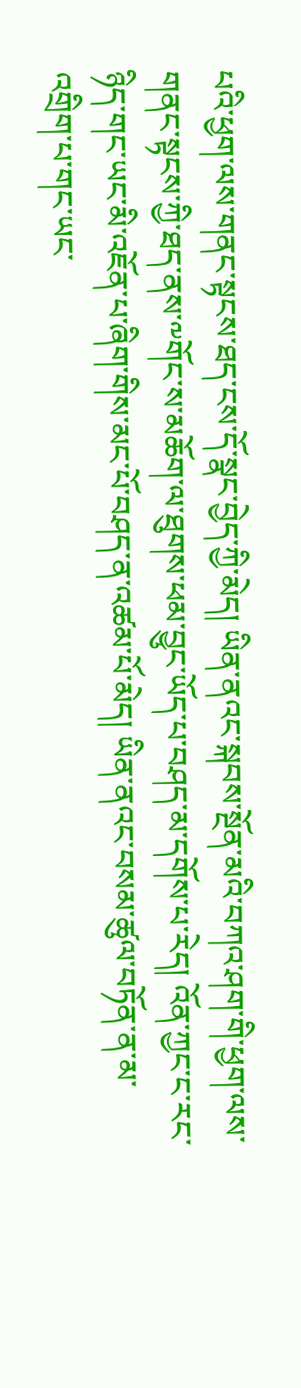པའི་ཕྱག་ལས་གནང་སྟངས་ཐད་ངས་དོ་སྣང་བྱེད་ཀྱི་མེད། ཡིན་ནའང་སྐབས་སྔོན་མའི་བཀའ་ཤག་གི་ཕྱག་ལས་གནང་སྟངས་ཀྱི་ཐད་ནས་༸གོང་ས་མཆོག་ལ་ཐུགས་ཕམ་བྱུང་ཡོད་པ་བཤད་མ་དགོས་པ་རེད། འོན་ཀྱང་ང་རང་ཉིད་གང་ཡང་མི་འཇོན་པ་ཞིག་གིས་མང་པོ་བཤད་ན་འཚམ་པོ་མེད། ཡིན་ནའང་བསམ་ཚུལ་བཏོན་ན་མ་འགྲིག་པ་གང་ཡང་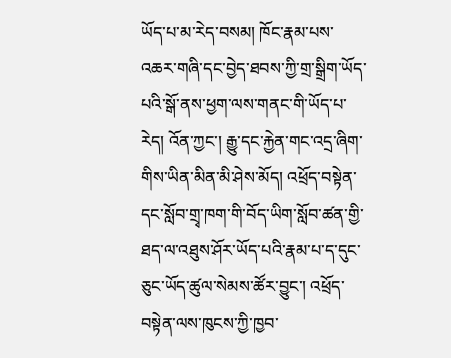ཡོད་པ་མ་རེད་བསམ། ཁོང་རྣམ་པས་འཆར་གཞི་དང་བྱེད་ཐབས་ཀྱི་གྲ་སྒྲིག་ཡོད་པའི་སྒོ་ནས་ཕྱག་ལས་གནང་གི་ཡོད་པ་རེད། འོན་ཀྱང་། རྒྱུ་དང་རྐྱེན་གང་འདྲ་ཞིག་གིས་ཡིན་མིན་མི་ཤེས་མོད། འཕྲོད་བསྟེན་དང་སློབ་གྲྭ་ཁག་གི་བོད་ཡིག་སློབ་ཚན་གྱི་ཐད་ལ་འཐུས་ཤོར་ཡོད་པའི་རྣམ་པ་ད་དུང་ཅུང་ཡོད་ཚུལ་སེམས་ཚོར་བྱུང་། འཕྲོད་བསྟེན་ལས་ཁུངས་ཀྱི་ཁྱབ་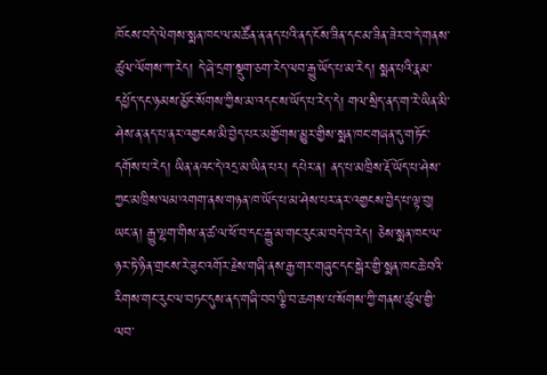ཁོངས་བདེ་ལེགས་སྨན་ཁང་ལ་མཚོན་ན་ནད་པའི་ནད་ངོས་ཟིན་དང་མ་ཟིན་ཟེར་བ་དེ་གནས་ཚུལ་ལོགས་ཀ་རེད། དེ་ཞེ་དྲག་སྡུག་ཅག་རེད་ལབ་རྒྱུ་ཡོད་པ་མ་རེད། སྨན་པའི་རྣམ་དཔྱོད་དང་ཉམས་མྱོང་སོགས་ཀྱིས་མ་འདང་ས་ཡོད་པ་རེད་དེ། གལ་སྲིད་ནད་ག་རེ་ཡིན་མི་ཤེས་ན་ནད་པ་ནར་འགྱངས་མི་བྱེད་པར་མགྱོགས་མྱུར་གྱིས་སྨན་ཁང་གཞན་དུ་གཏོང་དགོས་པ་རེད། ཡིན་ནའང་དེ་འདྲ་མ་ཡིན་པར། དཔེར་ན། ནད་པ་མཁྲིས་རྡོ་ཡོད་པ་ཤེས་ཀྱང་མཁྲིས་ལམ་འགག་ནས་གཉན་ཁ་ཡོད་པ་མ་ཤེས་པར་ནར་འགྱངས་བྱེད་པ་ལྟ་བུ། ཡང་ན། རྒྱུ་ལྷག་གིས་ན་ཚ་ལ་ཕོ་བ་དང་རྒྱུ་མ་གང་རུང་མ་བདེ་བ་རེད། ཅེས་སྨན་ཁང་ལ་ཉར་ཏེ་ཉིན་གྲངས་རེ་ཟུང་འགོར་རྗེས་གཞི་ནས་རྒྱ་གར་གཞུང་དང་སྒེར་གྱི་སྨན་ཁང་ཆེ་བའི་རིགས་གང་རུང་ལ་བཏང་དུས་ནད་གཞི་བབ་ལྕི་བ་ཆགས་པ་སོགས་ཀྱི་གནས་ཚུལ་གྱི་ལབ་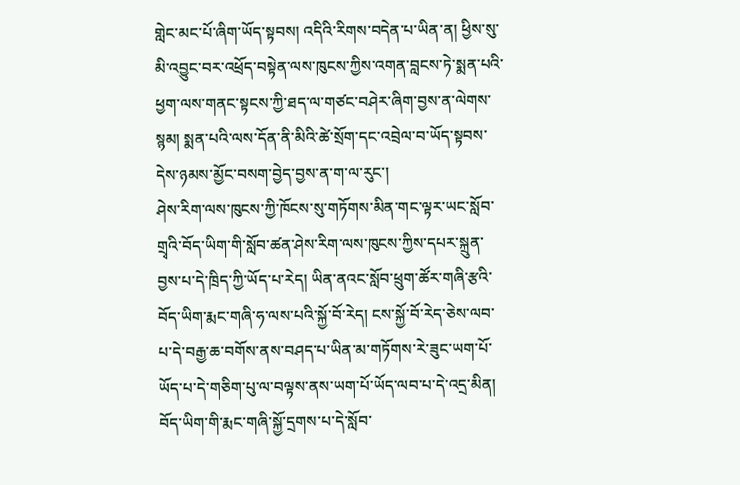གླེང་མང་པོ་ཞིག་ཡོད་སྟབས། འདིའི་རིགས་བདེན་པ་ཡིན་ན། ཕྱིས་སུ་མི་འབྱུང་བར་འཕྲོད་བསྟེན་ལས་ཁུངས་ཀྱིས་འགན་བླངས་ཏེ་སྨན་པའི་ཕྱག་ལས་གནང་སྟངས་ཀྱི་ཐད་ལ་གཙང་བཤེར་ཞིག་བྱས་ན་ལེགས་སྙམ། སྨན་པའི་ལས་དོན་ནི་མིའི་ཚེ་སྲོག་དང་འབྲེལ་བ་ཡོད་སྟབས་དེས་ཉམས་མྱོང་བསག་བྱེད་བྱས་ན་ག་ལ་རུང་།
ཤེས་རིག་ལས་ཁུངས་ཀྱི་ཁོངས་སུ་གཏོགས་མིན་གང་ལྟར་ཡང་སློབ་གྲྭའི་བོད་ཡིག་གི་སློབ་ཚན་ཤེས་རིག་ལས་ཁུངས་ཀྱིས་དཔར་སྐྲུན་བྱས་པ་དེ་ཁྲིད་ཀྱི་ཡོད་པ་རེད། ཡིན་ནའང་སློབ་ཕྲུག་ཚོར་གཞི་རྩའི་བོད་ཡིག་རྨང་གཞི་ཧ་ལས་པའི་སྐྱོ་བོ་རེད། ངས་སྐྱོ་བོ་རེད་ཅེས་ལབ་པ་དེ་བརྒྱ་ཆ་བགོས་ནས་བཤད་པ་ཡིན་མ་གཏོགས་རེ་ཟུང་ཡག་པོ་ཡོད་པ་དེ་གཅིག་པུ་ལ་བལྟས་ནས་ཡག་པོ་ཡོད་ལབ་པ་དེ་འདྲ་མིན། བོད་ཡིག་གི་རྨང་གཞི་སྐྱོ་དྲགས་པ་དེ་སློབ་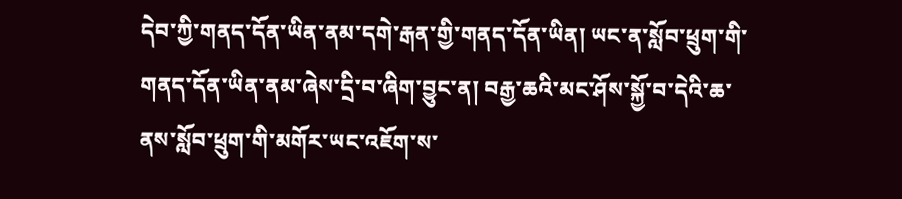དེབ་ཀྱི་གནད་དོན་ཡིན་ནམ་དགེ་རྒན་གྱི་གནད་དོན་ཡིན། ཡང་ན་སློབ་ཕྲུག་གི་གནད་དོན་ཡིན་ནམ་ཞེས་དྲི་བ་ཞིག་བྱུང་ན། བརྒྱ་ཆའི་མང་ཤོས་སྐྱོ་བ་དེའི་ཆ་ནས་སློབ་ཕྲུག་གི་མགོར་ཡང་འཇོག་ས་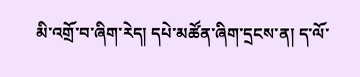མི་འགྲོ་བ་ཞིག་རེད། དཔེ་མཚོན་ཞིག་དྲངས་ན། ད་ལོ་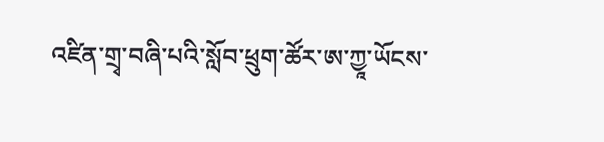འཛིན་གྲྭ་བཞི་པའི་སློབ་ཕྲུག་ཚོར་ཨ་ཀྱཱ་ཡོངས་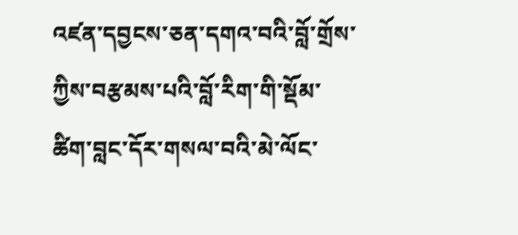འཛན་དབྱངས་ཅན་དགའ་བའི་བློ་གྲོས་ཀྱིས་བརྩམས་པའི་བློ་རིག་གི་སྡོམ་ཚིག་བླང་དོར་གསལ་བའི་མེ་ལོང་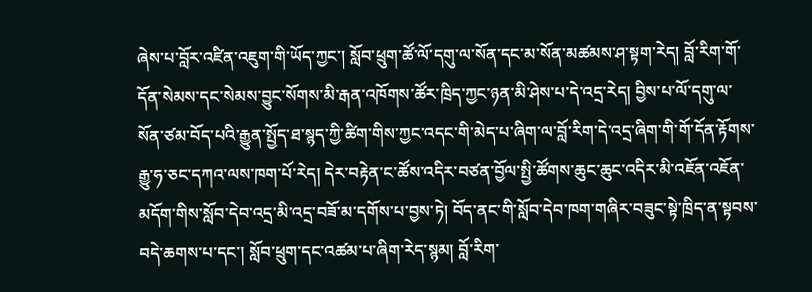ཞེས་པ་བློར་འཛིན་འཇུག་གི་ཡོད་ཀྱང་། སློབ་ཕྲུག་ཚོ་ལོ་དགུ་ལ་སོན་དང་མ་སོན་མཚམས་ཤ་སྟག་རེད། བློ་རིག་གོ་དོན་སེམས་དང་སེམས་བྱུང་སོགས་མི་རྒན་འཁོགས་ཚོར་ཁྲིད་ཀྱང་ཉན་མི་ཤེས་པ་དེ་འདྲ་རེད། བྱིས་པ་ལོ་དགུ་ལ་སོན་ཙམ་བོད་པའི་རྒྱུན་སྤྱོད་ཐ་སྙད་ཀྱི་ཚིག་གིས་ཀྱང་འདང་གི་མེད་པ་ཞིག་ལ་བློ་རིག་དེ་འདྲ་ཞིག་གི་གོ་དོན་རྟོགས་རྒྱུ་ཧ་ཅང་དཀའ་ལས་ཁག་པོ་རེད། དེར་བརྟེན་ང་ཚོས་འདིར་བཙན་བྱོལ་སྤྱི་ཚོགས་ཆུང་ཆུང་འདིར་མི་འཇོན་འཇོན་མདོག་གིས་སློབ་དེབ་འདྲ་མི་འདྲ་བཟོ་མ་དགོས་པ་བྱས་ཏེ། བོད་ནང་གི་སློབ་དེབ་ཁག་གཞིར་བཟུང་སྟེ་ཁྲིད་ན་སྟབས་བདེ་ཆགས་པ་དང་། སློབ་ཕྲུག་དང་འཚམ་པ་ཞིག་རེད་སྙམ། བློ་རིག་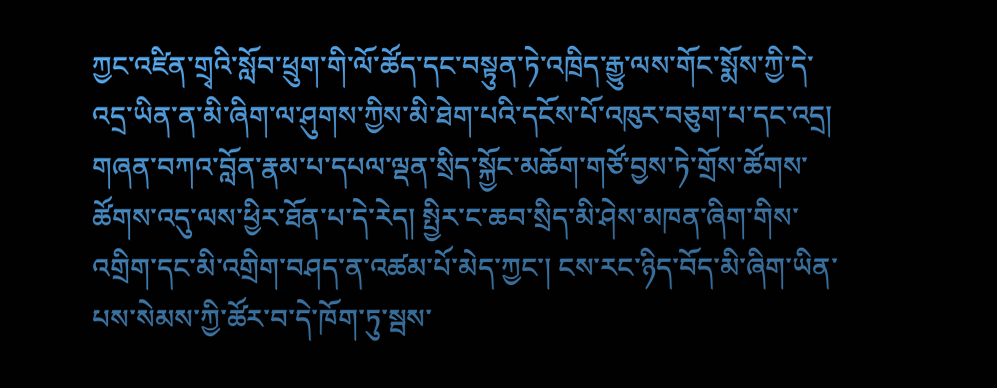ཀྱང་འཛིན་གྲྭའི་སློབ་ཕྲུག་གི་ལོ་ཚོད་དང་བསྟུན་ཏེ་འཁྲིད་རྒྱུ་ལས་གོང་སྨོས་ཀྱི་དེ་འདྲ་ཡིན་ན་མི་ཞིག་ལ་ཤུགས་ཀྱིས་མི་ཐེག་པའི་དངོས་པོ་འཁུར་བཅུག་པ་དང་འདྲ།
གཞན་བཀའ་བློན་རྣམ་པ་དཔལ་ལྡན་སྲིད་སྐྱོང་མཆོག་གཙོ་བྱས་ཏེ་གྲོས་ཚོགས་ཚོགས་འདུ་ལས་ཕྱིར་ཐོན་པ་དེ་རེད། སྤྱིར་ང་ཆབ་སྲིད་མི་ཤེས་མཁན་ཞིག་གིས་འགྲིག་དང་མི་འགྲིག་བཤད་ན་འཚམ་པོ་མེད་ཀྱང་། ངས་རང་ཉིད་བོད་མི་ཞིག་ཡིན་པས་སེམས་ཀྱི་ཚོར་བ་དེ་ཁོག་ཏུ་སྦས་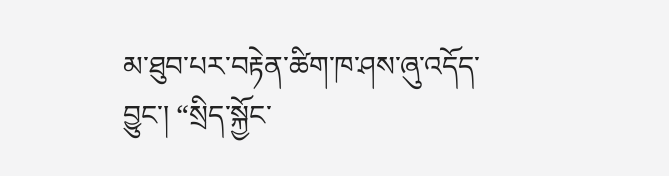མ་ཐུབ་པར་བརྟེན་ཚིག་ཁ་ཤས་ཞུ་འདོད་བྱུང་། “སྲིད་སྐྱོང་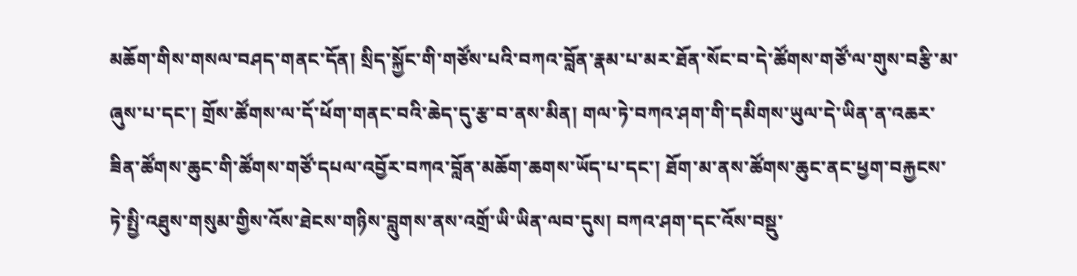མཆོག་གིས་གསལ་བཤད་གནང་དོན། སྲིད་སྐྱོང་གི་གཙོས་པའི་བཀའ་བློན་རྣམ་པ་མར་ཐོན་སོང་བ་དེ་ཚོགས་གཙོ་ལ་གུས་བརྩི་མ་ཞུས་པ་དང་། གྲོས་ཚོགས་ལ་དོ་ཕོག་གནང་བའི་ཆེད་དུ་རྩ་བ་ནས་མིན། གལ་ཏེ་བཀའ་ཤག་གི་དམིགས་ཡུལ་དེ་ཡིན་ན་འཆར་ཟིན་ཚོགས་ཆུང་གི་ཚོགས་གཙོ་དཔལ་འབྱོར་བཀའ་བློན་མཆོག་ཆགས་ཡོད་པ་དང་། ཐོག་མ་ནས་ཚོགས་ཆུང་ནང་ཕྱག་བརྐྱངས་ཏེ་སྤྱི་འཐུས་གསུམ་གྱིས་འོས་ཐེངས་གཉིས་བླུགས་ནས་འགྲོ་ཡི་ཡིན་ལབ་དུས། བཀའ་ཤག་དང་འོས་བསྡུ་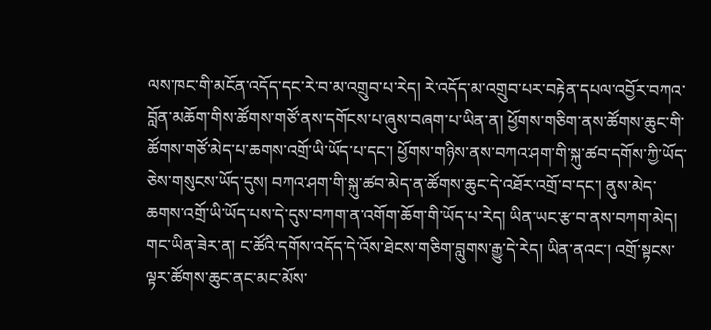ལས་ཁང་གི་མངོན་འདོད་དང་རེ་བ་མ་འགྲུབ་པ་རེད། རེ་འདོད་མ་འགྲུབ་པར་བརྟེན་དཔལ་འབྱོར་བཀའ་བློན་མཆོག་གིས་ཚོགས་གཙོ་ནས་དགོངས་པ་ཞུས་བཞག་པ་ཡིན་ན། ཕྱོགས་གཅིག་ནས་ཚོགས་ཆུང་གི་ཚོགས་གཙོ་མེད་པ་ཆགས་འགྲོ་ཡི་ཡོད་པ་དང་། ཕྱོགས་གཉིས་ནས་བཀའ་ཤག་གི་སྐུ་ཚབ་དགོས་ཀྱི་ཡོད་ཅེས་གསུངས་ཡོད་དུས། བཀའ་ཤག་གི་སྐུ་ཚབ་མེད་ན་ཚོགས་ཆུང་དེ་འཐོར་འགྲོ་བ་དང་། ནུས་མེད་ཆགས་འགྲོ་ཡི་ཡོད་པས་དེ་དུས་བཀག་ན་འགོག་ཆོག་གི་ཡོད་པ་རེད། ཡིན་ཡང་རྩ་བ་ནས་བཀག་མེད། གང་ཡིན་ཟེར་ན། ང་ཚོའི་དགོས་འདོད་དེ་འོས་ཐེངས་གཅིག་བླུགས་རྒྱུ་དེ་རེད། ཡིན་ནའང་། འགྲོ་སྟངས་ལྟར་ཚོགས་ཆུང་ནང་མང་མོས་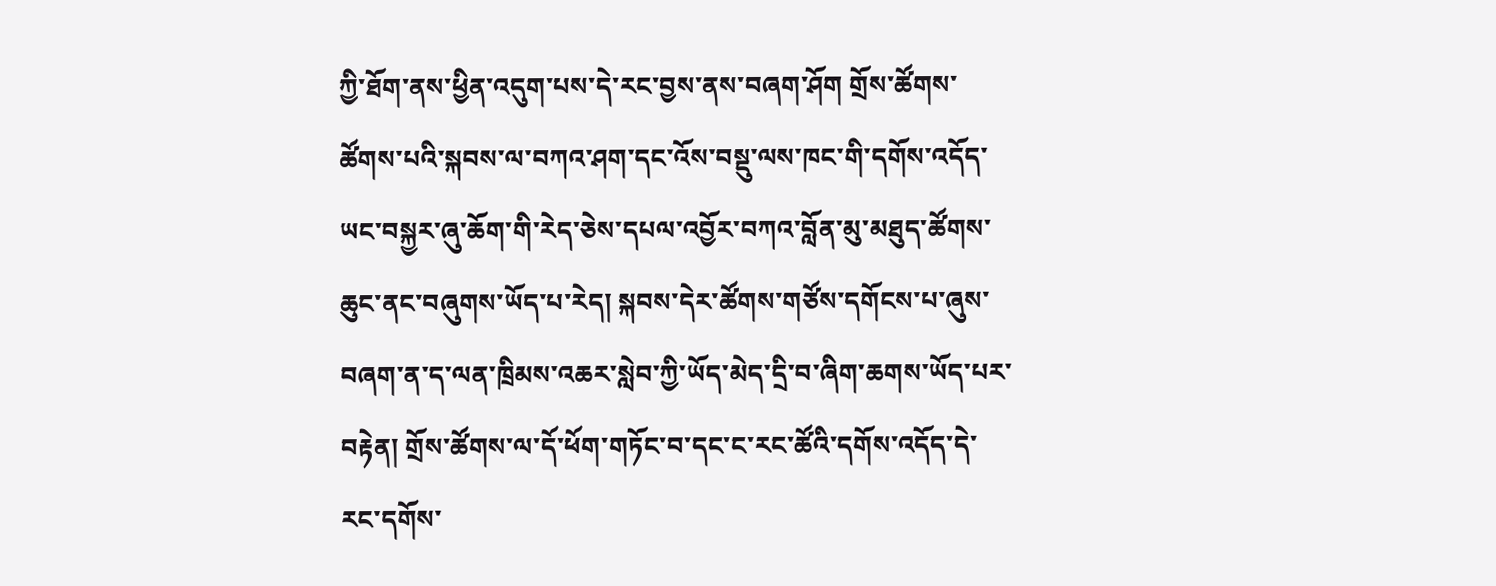ཀྱི་ཐོག་ནས་ཕྱིན་འདུག་པས་དེ་རང་བྱས་ནས་བཞག་ཤོག གྲོས་ཚོགས་ཚོགས་པའི་སྐབས་ལ་བཀའ་ཤག་དང་འོས་བསྡུ་ལས་ཁང་གི་དགོས་འདོད་ཡང་བསྐྱར་ཞུ་ཆོག་གི་རེད་ཅེས་དཔལ་འབྱོར་བཀའ་བློན་མུ་མཐུད་ཚོགས་ཆུང་ནང་བཞུགས་ཡོད་པ་རེད། སྐབས་དེར་ཚོགས་གཙོས་དགོངས་པ་ཞུས་བཞག་ན་ད་ལན་ཁྲིམས་འཆར་སླེབ་ཀྱི་ཡོད་མེད་དྲི་བ་ཞིག་ཆགས་ཡོད་པར་བརྟེན། གྲོས་ཚོགས་ལ་དོ་ཕོག་གཏོང་བ་དང་ང་རང་ཚོའི་དགོས་འདོད་དེ་རང་དགོས་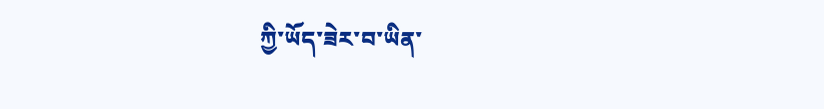ཀྱི་ཡོད་ཟེར་བ་ཡིན་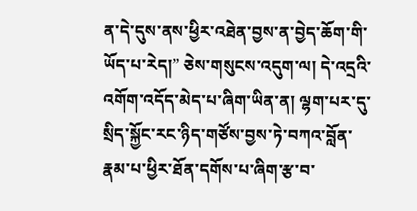ན་དེ་དུས་ནས་ཕྱིར་འཐེན་བྱས་ན་བྱེད་ཆོག་གི་ཡོད་པ་རེད།” ཅེས་གསུངས་འདུག་ལ། དེ་འདྲའི་འགོག་འདོད་མེད་པ་ཞིག་ཡིན་ན། ལྷག་པར་དུ་སྲིད་སྐྱོང་རང་ཉིད་གཙོས་བྱས་ཏེ་བཀའ་བློན་རྣམ་པ་ཕྱིར་ཐོན་དགོས་པ་ཞིག་རྩ་བ་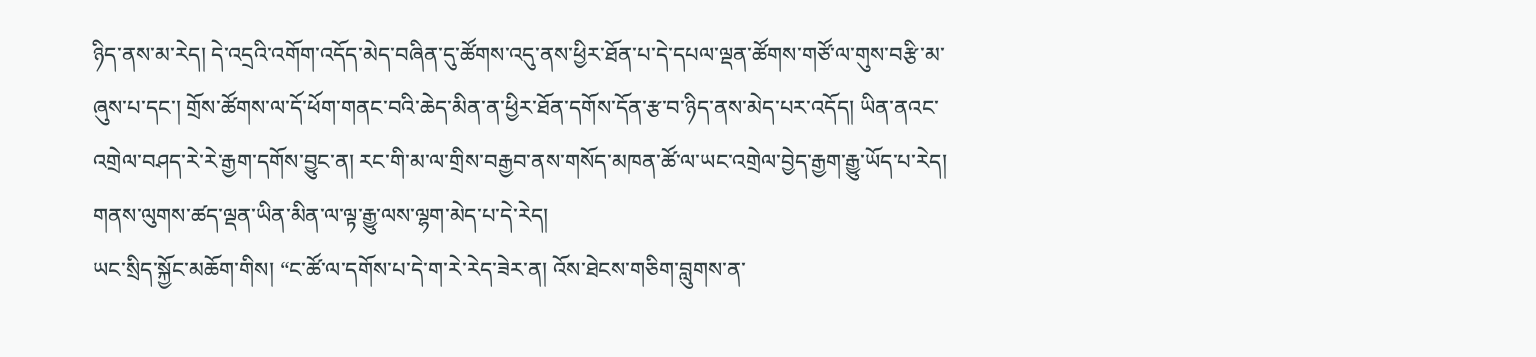ཉིད་ནས་མ་རེད། དེ་འདྲའི་འགོག་འདོད་མེད་བཞིན་དུ་ཚོགས་འདུ་ནས་ཕྱིར་ཐོན་པ་དེ་དཔལ་ལྡན་ཚོགས་གཙོ་ལ་གུས་བརྩི་མ་ཞུས་པ་དང་། གྲོས་ཚོགས་ལ་དོ་ཕོག་གནང་བའི་ཆེད་མིན་ན་ཕྱིར་ཐོན་དགོས་དོན་རྩ་བ་ཉིད་ནས་མེད་པར་འདོད། ཡིན་ནའང་འགྲེལ་བཤད་རེ་རེ་རྒྱག་དགོས་བྱུང་ན། རང་གི་མ་ལ་གྲིས་བརྒྱབ་ནས་གསོད་མཁན་ཚོ་ལ་ཡང་འགྲེལ་བྱེད་རྒྱག་རྒྱུ་ཡོད་པ་རེད། གནས་ལུགས་ཚད་ལྡན་ཡིན་མིན་ལ་ལྟ་རྒྱུ་ལས་ལྷག་མེད་པ་དེ་རེད།
ཡང་སྲིད་སྐྱོང་མཆོག་གིས། “ང་ཚོ་ལ་དགོས་པ་དེ་ག་རེ་རེད་ཟེར་ན། འོས་ཐེངས་གཅིག་བླུགས་ན་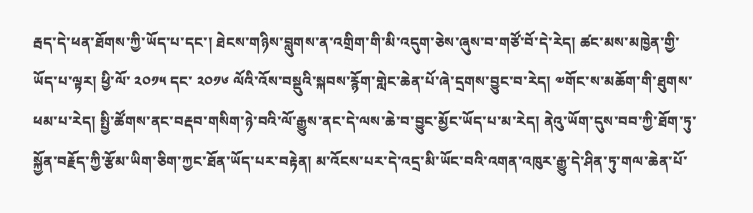རྦད་དེ་ཕན་ཐོགས་ཀྱི་ཡོད་པ་དང་། ཐེངས་གཉིས་བླུགས་ན་འགྲིག་གི་མི་འདུག་ཅེས་ཞུས་བ་གཙོ་བོ་དེ་རེད། ཚང་མས་མཁྱེན་གྱི་ཡོད་པ་ལྟར། ཕྱི་ལོ་ ༢༠༡༥ དང་ ༢༠༡༦ ལོའི་འོས་བསྡུའི་སྐབས་རྙོག་གླེང་ཆེན་པོ་ཞེ་དྲགས་བྱུང་བ་རེད། ༧གོང་ས་མཆོག་གི་ཐུགས་ཕམ་པ་རེད། སྤྱི་ཚོགས་ནང་བརྡབ་གསིག་ཉེ་བའི་ལོ་རྒྱུས་ནང་དེ་ལས་ཆེ་བ་བྱུང་མྱོང་ཡོད་པ་མ་རེད། ནེའུ་ཡོག་དུས་བབ་ཀྱི་ཐོག་ཏུ་སྐྱོན་བརྗོད་ཀྱི་རྩོམ་ཡིག་ཅིག་ཀྱང་ཐོན་ཡོད་པར་བརྟེན། མ་འོངས་པར་དེ་འདྲ་མི་ཡོང་བའི་འགན་འཁུར་རྒྱུ་དེ་ཤིན་ཏུ་གལ་ཆེན་པོ་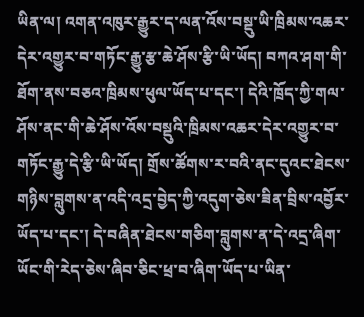ཡིན་ལ། འགན་འཁུར་རྒྱུར་ད་ལན་འོས་བསྡུ་ཡི་ཁྲིམས་འཆར་དེར་འགྱུར་བ་གཏོང་རྒྱུ་རྩ་ཆེ་ཤོས་རྩི་ཡི་ཡོད། བཀའ་ཤག་གི་ཐོག་ནས་བཅའ་ཁྲིམས་ཕུལ་ཡོད་པ་དང་། དེའི་ཁྲོད་ཀྱི་གལ་ཤོས་ནང་གི་ཆེ་ཤོས་འོས་བསྡུའི་ཁྲིམས་འཆར་དེར་འགྱུར་བ་གཏོང་རྒྱུ་དེ་རྩི་ཡི་ཡོད། གྲོས་ཚོགས་ར་བའི་ནང་དུའང་ཐེངས་གཉིས་བླུགས་ན་འདི་འདྲ་བྱེད་ཀྱི་འདུག་ཅེས་ཟིན་བྲིས་འབྱོར་ཡོད་པ་དང་། དེ་བཞིན་ཐེངས་གཅིག་བླུགས་ན་དེ་འདྲ་ཞིག་ཡོང་གི་རེད་ཅེས་ཞིབ་ཅིང་ཕྲ་བ་ཞིག་ཡོད་པ་ཡིན་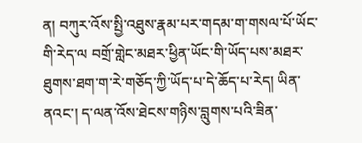ན། བཀུར་འོས་སྤྱི་འཐུས་རྣམ་པར་གདམ་ག་གསལ་པོ་ཡོང་གི་རེད་ལ བགྲོ་གླེང་མཐར་ཕྱིན་ཡོང་གི་ཡོད་པས་མཐར་ཐུགས་ཐག་ག་རེ་གཅོད་ཀྱི་ཡོད་པ་དེ་ཆོད་པ་རེད། ཡིན་ནའང་། ད་ལན་འོས་ཐེངས་གཉིས་བླུགས་པའི་ཟིན་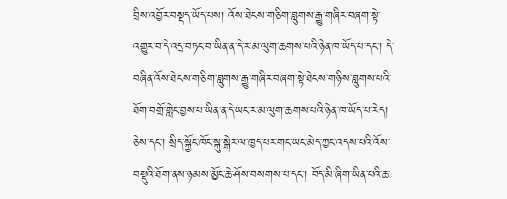བྲིས་འབྱོར་བསྡད་ཡོད་པས། འོས་ཐེངས་གཅིག་བླུགས་རྒྱུ་གཞིར་བཞག་སྟེ་འགྱུར་བ་དེ་འདྲ་བཏང་བ་ཡིན་ན་དེ་ར་མ་ལུག་ཆགས་པའི་ཉེན་ཁ་ཡོད་པ་དང་། དེ་བཞིན་འོས་ཐེངས་གཅིག་བླུགས་རྒྱུ་གཞིར་བཞག་སྟེ་ཐེངས་གཉིས་བླུགས་པའི་ཐོག་བགྲོ་གླེང་བྱས་པ་ཡིན་ན་དེ་ཡང་ར་མ་ལུག་ཆགས་པའི་ཉེན་ཁ་ཡོད་པ་རེད། ཅེས་དང་། སྲིད་སྐྱོང་ཁོང་སྐུ་སྒེར་ལ་ཁྱད་པར་གང་ཡང་མེད་ཀྱང་འདས་པའི་འོས་བསྡུའི་ཐོག་ནས་ཉམས་མྱོང་ཆེ་ཤོས་བསགས་པ་དང་། བོད་མི་ཞིག་ཡིན་པའི་ཆ་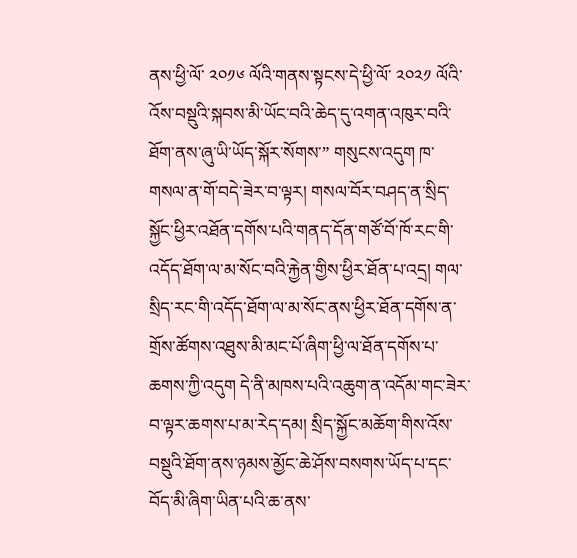ནས་ཕྱི་ལོ་ ༢༠༡༦ ལོའི་གནས་སྟངས་དེ་ཕྱི་ལོ་ ༢༠༢༡ ལོའི་འོས་བསྡུའི་སྐབས་མི་ཡོང་བའི་ཆེད་དུ་འགན་འཁུར་བའི་ཐོག་ནས་ཞུ་ཡི་ཡོད་སྐོར་སོགས་” གསུངས་འདུག ཁ་གསལ་ན་གོ་བདེ་ཟེར་བ་ལྟར། གསལ་བོར་བཤད་ན་སྲིད་སྐྱོང་ཕྱིར་འཐོན་དགོས་པའི་གནད་དོན་གཙོ་བོ་ཁོ་རང་གི་འདོད་ཐོག་ལ་མ་སོང་བའི་རྐྱེན་གྱིས་ཕྱིར་ཐོན་པ་འདྲ། གལ་སྲིད་རང་གི་འདོད་ཐོག་ལ་མ་སོང་ནས་ཕྱིར་ཐོན་དགོས་ན་གྲོས་ཚོགས་འཐུས་མི་མང་པོ་ཞིག་ཕྱི་ལ་ཐོན་དགོས་པ་ཆགས་ཀྱི་འདུག དེ་ནི་མཁས་པའི་འཆུག་ན་འདོམ་གང་ཟེར་བ་ལྟར་ཆགས་པ་མ་རེད་དམ། སྲིད་སྐྱོང་མཆོག་གིས་འོས་བསྡུའི་ཐོག་ནས་ཉམས་མྱོང་ཆེ་ཤོས་བསགས་ཡོད་པ་དང་བོད་མི་ཞིག་ཡིན་པའི་ཆ་ནས་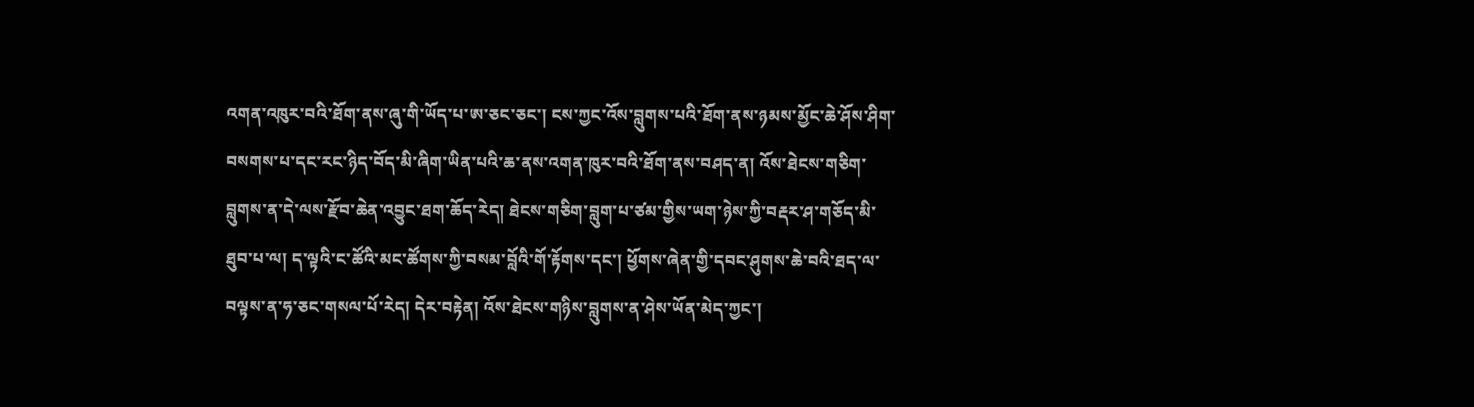འགན་འཁུར་བའི་ཐོག་ནས་ཞུ་གི་ཡོད་པ་ཨ་ཅང་ཅང་། ངས་ཀྱང་འོས་བླུགས་པའི་ཐོག་ནས་ཉམས་མྱོང་ཆེ་ཤོས་ཤིག་བསགས་པ་དང་རང་ཉིད་བོད་མི་ཞིག་ཡིན་པའི་ཆ་ནས་འགན་ཁུར་བའི་ཐོག་ནས་བཤད་ན། འོས་ཐེངས་གཅིག་བླུགས་ན་དེ་ལས་རྫོབ་ཆེན་འབྱུང་ཐག་ཆོད་རེད། ཐེངས་གཅིག་བླུག་པ་ཙམ་གྱིས་ཡག་ཉེས་ཀྱི་བརྡར་ཤ་གཅོད་མི་ཐུབ་པ་ལ། ད་ལྟའི་ང་ཚོའི་མང་ཚོགས་ཀྱི་བསམ་བློའི་གོ་རྟོགས་དང་། ཕྱོགས་ཞེན་གྱི་དབང་ཤུགས་ཆེ་བའི་ཐད་ལ་བལྟས་ན་ཧ་ཅང་གསལ་པོ་རེད། དེར་བརྟེན། འོས་ཐེངས་གཉིས་བླུགས་ན་ཤེས་ཡོན་མེད་ཀྱང་།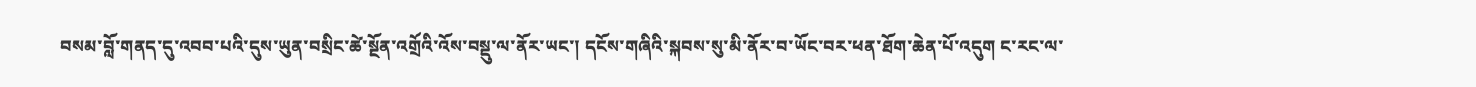བསམ་བློ་གནད་དུ་འབབ་པའི་དུས་ཡུན་བསྲིང་ཚེ་སྔོན་འགྲོའི་འོས་བསྡུ་ལ་ནོར་ཡང་། དངོས་གཞིའི་སྐབས་སུ་མི་ནོར་བ་ཡོང་བར་ཕན་ཐོག་ཆེན་པོ་འདུག ང་རང་ལ་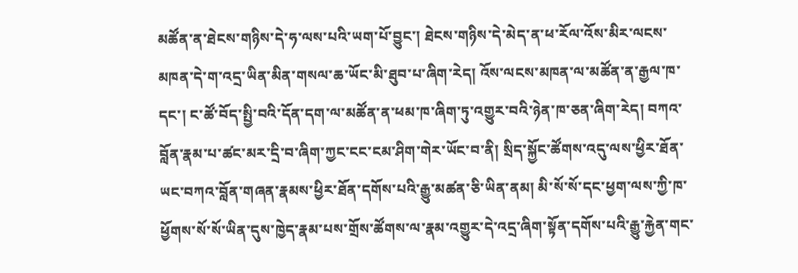མཚོན་ན་ཐེངས་གཉིས་དེ་ཧ་ལས་པའི་ཡག་པོ་བྱུང་། ཐེངས་གཉིས་དེ་མེད་ན་ཕ་རོལ་འོས་མིར་ལངས་མཁན་དེ་ག་འདྲ་ཡིན་མིན་གསལ་ཆ་ཡོང་མི་ཐུབ་པ་ཞིག་རེད། འོས་ལངས་མཁན་ལ་མཚོན་ན་རྒྱལ་ཁ་དང་། ང་ཚོ་བོད་སྤྱི་བའི་དོན་དག་ལ་མཚོན་ན་ཕམ་ཁ་ཞིག་ཏུ་འགྱུར་བའི་ཉེན་ཁ་ཅན་ཞིག་རེད། བཀའ་བློན་རྣམ་པ་ཚང་མར་དྲི་བ་ཞིག་ཀྱང་ངང་ངམ་ཤིག་གེར་ཡོང་བ་ནི། སྲིད་སྐྱོང་ཚོགས་འདུ་ལས་ཕྱིར་ཐོན་ཡང་བཀའ་བློན་གཞན་རྣམས་ཕྱིར་ཐོན་དགོས་པའི་རྒྱུ་མཚན་ཅི་ཡིན་ནམ། མི་སོ་སོ་དང་ཕྱག་ལས་ཀྱི་ཁ་ཕྱོགས་སོ་སོ་ཡིན་དུས་ཁྱེད་རྣམ་པས་གྲོས་ཚོགས་ལ་རྣམ་འགྱུར་དེ་འདྲ་ཞིག་སྟོན་དགོས་པའི་རྒྱུ་རྐྱེན་གང་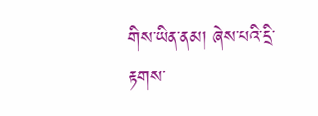གིས་ཡིན་ནམ། ཞེས་པའི་དྲི་རྟགས་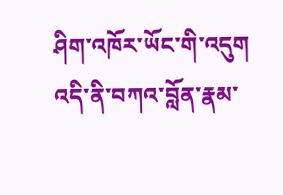ཤིག་འཁོར་ཡོང་གི་འདུག འདི་ནི་བཀའ་བློན་རྣམ་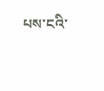པས་ངའི་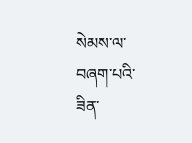སེམས་ལ་བཞག་པའི་ཟིན་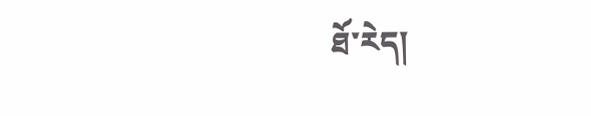ཐོ་རེད།